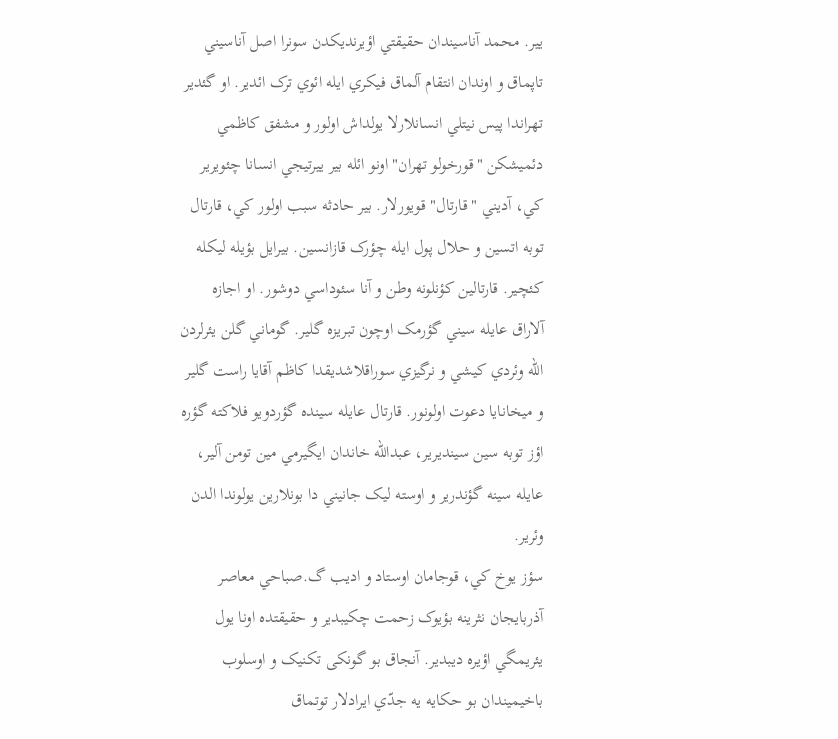يير. محمد آناسيندان حقيقتي اؤيرنديکدن سونرا اصل آناسيني تاپماق و اوندان انتقام آلماق فيکري ايله ائوي ترک ائدير. او گئدير تهراندا پيس نيتلي انسانلارلا يولداش اولور و مشفق کاظمي دئميشکن "قورخولو تهران" اونو ائله بير ييرتيجي انسانا چئويرير کي، آديني "قارتال" قويورلار. بير حادثه سبب اولور کي، قارتال توبه اتسين و حلال پول ايله چؤرک قازانسين. بیرايل بؤيله ليکله کئچير. قارتالين کؤنلونه وطن و آنا سئوداسي دوشور. او اجازه آلاراق عايله سيني گؤرمک اوچون تبريزه گلیر. گوماني گلن يئرلردن الله وئردي کيشي و نرگيزي سوراقلاشديقدا کاظم آقايا راست گلیر و ميخانايا دعوت اولونور. قارتال عايله سينده گؤردويو فلاکته گؤره اؤز توبه سين سينديرير، عبدالله خاندان ايگيرمي مين تومن آلير، عايله سينه گؤندرير و اوسته ليک جانيني دا بونلارين يولوندا الدن وئرير.
سؤز يوخ کي، قوجامان اوستاد و اديب گ.صباحي معاصر آذربايجان نثرينه بؤيوک زحمت چکیبدیر و حقيقتده اونا يول يئريمگي اؤيره ديبدير. آنجاق بو گونکی تکنیک و اوسلوب باخيميندان بو حکايه يه جدّي ايرادلار توتماق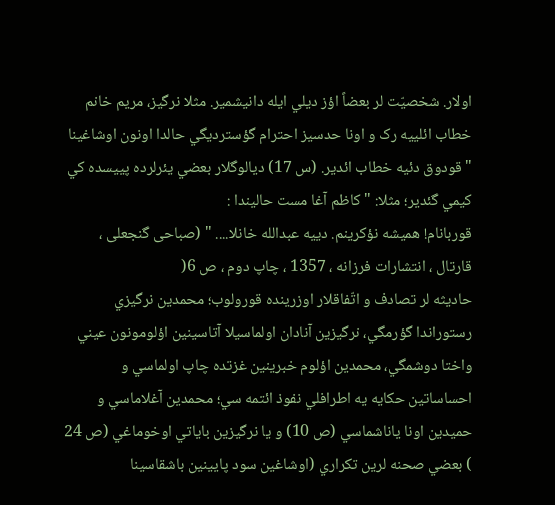اولار. شخصیّت لر بعضاً اؤز ديلي ايله دانيشمير. مثلا نرگيز، مريم خانم خطاب ائلییه رک و اونا حدسيز احترام گؤسترديگي حالدا اونون اوشاغينا "قودوق دئيه خطاب ائدير. (س 17) ديالوگلار بعضي يئرلرده پيیسده کي کيمي گئدير؛ مثلا: " کاظم آغا مست حاليندا :
قوربانام! هميشه نؤکرينم. دييه عبدالله خانلا.... " (صباحی گنجعلی ، قارتال ، انتشارات فرزانه ، 1357 ، چاپ دوم ، ص 6(
حاديثه لر تصادف و اتّفاقلار اوزرينده قورولوب؛ محمدين نرگيزي رستوراندا گؤرمگي، نرگيزين آنادان اولماسيلا آتاسينين اؤلومونون عيني واختا دوشمگي، محمدين اؤلوم خبرينين غزتده چاپ اولماسي و احساساتین حکايه يه اطرافلي نفوذ ائتمه سي؛ محمدين آغلاماسي و حميدين اونا ياناشماسي (ص 10) و يا نرگيزين باياتي اوخوماغي (ص 24 ) بعضي صحنه لرين تکراري (اوشاغين سود پايينين باشقاسينا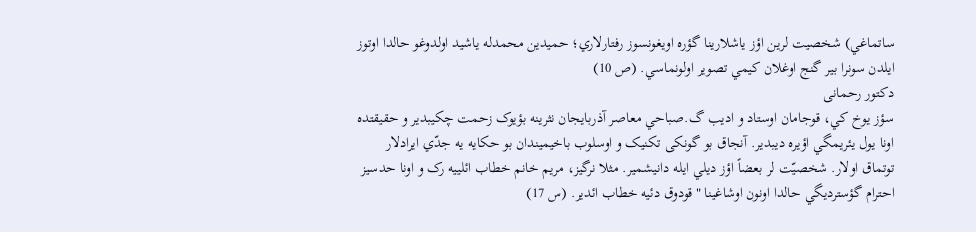ساتماغي) شخصیت لرین اؤز ياشلارينا گؤره اويغونسوز رفتارلاري؛ حميدين محمدله ياشيد اولدوغو حالدا اوتوز ايلدن سونرا بير گنج اوغلان کيمي تصوير اولونماسي. (ص 10)
دکتور رحمانی
سؤز يوخ کي، قوجامان اوستاد و اديب گ.صباحي معاصر آذربايجان نثرينه بؤيوک زحمت چکیبدیر و حقيقتده اونا يول يئريمگي اؤيره ديبدير. آنجاق بو گونکی تکنیک و اوسلوب باخيميندان بو حکايه يه جدّي ايرادلار توتماق اولار. شخصیّت لر بعضاً اؤز ديلي ايله دانيشمير. مثلا نرگيز، مريم خانم خطاب ائلییه رک و اونا حدسيز احترام گؤسترديگي حالدا اونون اوشاغينا "قودوق دئيه خطاب ائدير. (س 17)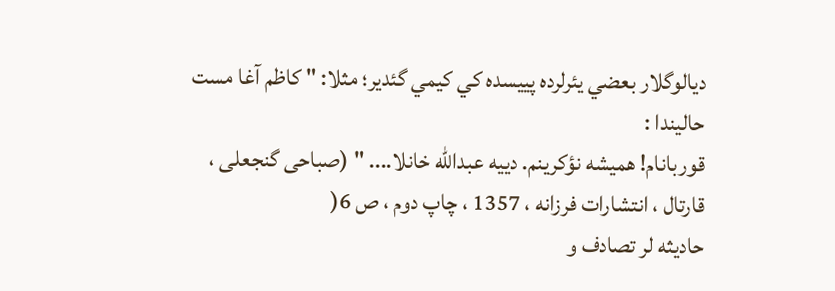ديالوگلار بعضي يئرلرده پيیسده کي کيمي گئدير؛ مثلا: " کاظم آغا مست حاليندا :
قوربانام! هميشه نؤکرينم. دييه عبدالله خانلا.... " (صباحی گنجعلی ، قارتال ، انتشارات فرزانه ، 1357 ، چاپ دوم ، ص 6(
حاديثه لر تصادف و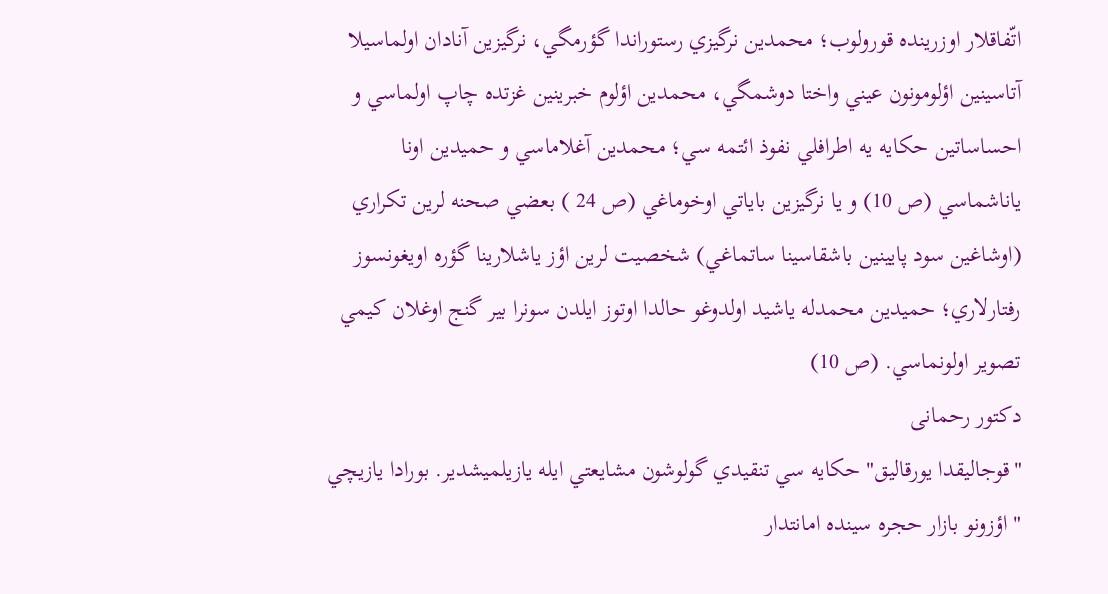اتّفاقلار اوزرينده قورولوب؛ محمدين نرگيزي رستوراندا گؤرمگي، نرگيزين آنادان اولماسيلا آتاسينين اؤلومونون عيني واختا دوشمگي، محمدين اؤلوم خبرينين غزتده چاپ اولماسي و احساساتین حکايه يه اطرافلي نفوذ ائتمه سي؛ محمدين آغلاماسي و حميدين اونا ياناشماسي (ص 10) و يا نرگيزين باياتي اوخوماغي (ص 24 ) بعضي صحنه لرين تکراري (اوشاغين سود پايينين باشقاسينا ساتماغي) شخصیت لرین اؤز ياشلارينا گؤره اويغونسوز رفتارلاري؛ حميدين محمدله ياشيد اولدوغو حالدا اوتوز ايلدن سونرا بير گنج اوغلان کيمي تصوير اولونماسي. (ص 10)
دکتور رحمانی
"قوجاليقدا يورقاليق" حکايه سي تنقيدي گولوشون مشايعتي ايله يازيلميشدير. بورادا يازيچي "اؤزونو بازار حجره سينده امانتدار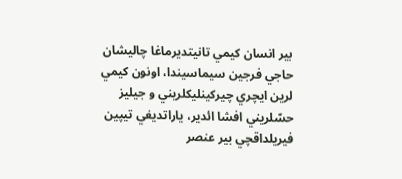بير انسان کيمي تانيتديرماغا چاليشان حاجي فرجين سيماسيندا، اونون کيمي لرين ايچري چيرکينليکلريني و جيليز حسّلريني افشا ائدير، ياراتديغي تيپين فيريلداقچي بير عنصر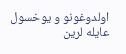اولدوغونو و يوخسول عايله لرين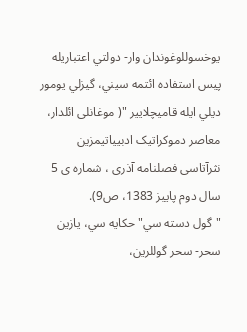يوخسوللوغوندان وار- دولتي اعتباريله پيس استفاده ائتمه سيني، گيزلي يومور ديلي ايله قامیچلايير "( موغانلی ائلدار، معاصر دموکراتیک ادبییاتیمزین نثرآتاسی فصلنامه آذری ، شماره ی 5 سال دوم پاییز 1383، ص9).
"گول دسته سي" حکايه سي، يازين سحر- سحر گوللرين،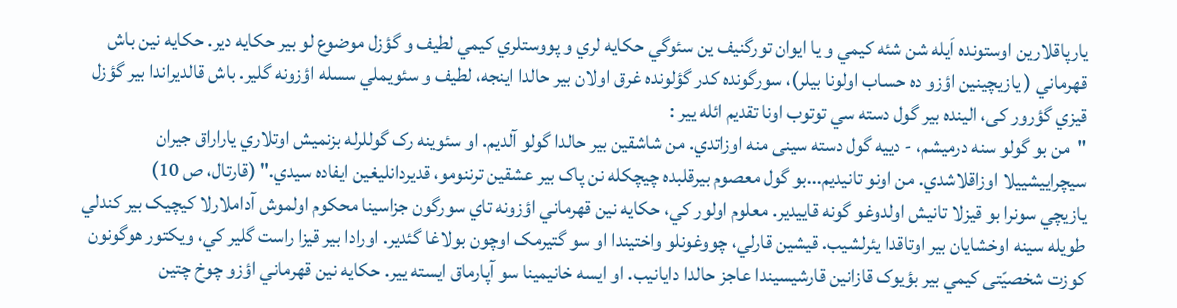يارپاقلارين اوستونده اَيله شن شئه کيمي و يا ايوان تورگنيف ين سئوگي حکايه لري و پووستلري کيمي لطيف و گؤزل موضوع لو بير حکايه دير. حکايه نين باش قهرماني ( يازيچينين اؤزو ده حساب اولونا بيلر)، سورگونده کدر گؤلونده غرق اولان بير حالدا اينجه، لطيف و سئويملي سسله اؤزونه گلير. باش قالديراندا بير گؤزل قيزي گؤرور کی، الينده بير گول دسته سي توتوب اونا تقديم ائله يير :
"من بو گولو سنه درميشم، - دیيه گول دسته سينی منه اوزاتدي. من شاشقين بير حالدا گولو آلديم. او سئوينه رک گوللرله بزنميش اوتلاري ياراراق جيران سیچرايیشييلا اوزاقلاشدي. من اونو تانيديم...بو گول معصوم بيرقلبده چيچکله نن پاک بير عشقين ترننومو، قديردانليغين ايفاده سيدي." (قارتال، ص 10)
يازيچي سونرا بو قيزلا تانيش اولدوغو گونه قاييدير. معلوم اولور کي، حکايه نين قهرماني اؤزونه تاي سورگون جزاسينا محکوم اولموش آداملارلا کيچيک بير کندلي طویله سينه اوخشايان بير اوتاقدا يئرلشيب. قيشين قارلي، چووغونلو واختيندا او سو گتيرمک اوچون بولاغا گئدير. اورادا بير قيزا راست گلير کي، ويکتور هوگونون کوزت شخصیّتی کيمي بير بؤيوک قازانين قارشيسيندا عاجز حالدا دايانيب. او ايسه خانيمينا سو آپارماق ايسته يير. حکايه نين قهرماني اؤزو چوخ چتين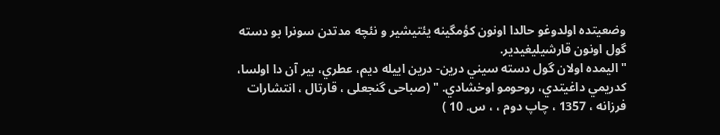وضعيتده اولدوغو حالدا اونون کؤمگينه يئتيشير و نئچه مدتدن سونرا بو دسته گول اونون قارشيليغيدير.
"اليمده اولان گول دسته سيني درين- درين اييله ديم، عطري، بير آن دا اولسا، کدريمي داغيتدي، روحومو اوخشادي. " (صباحی گنجعلی ، قارتال ، انتشارات فرزانه ، 1357 ، چاپ دوم ، ، س. 10 )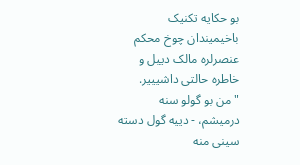بو حکايه تکنيک باخيميندان چوخ محکم عنصرلره مالک دييل و خاطره حالتی داشييير.
"من بو گولو سنه درميشم، - دیيه گول دسته سينی منه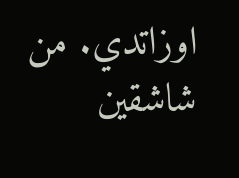اوزاتدي. من شاشقين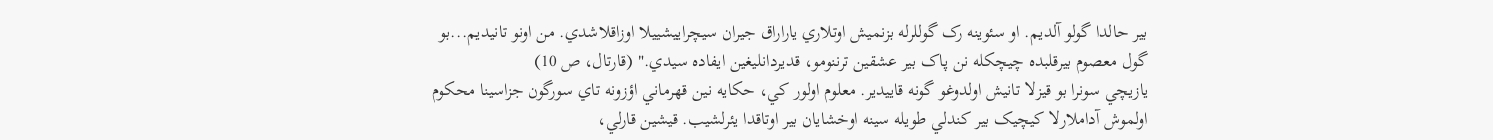بير حالدا گولو آلديم. او سئوينه رک گوللرله بزنميش اوتلاري ياراراق جيران سیچرايیشييلا اوزاقلاشدي. من اونو تانيديم...بو گول معصوم بيرقلبده چيچکله نن پاک بير عشقين ترننومو، قديردانليغين ايفاده سيدي." (قارتال، ص 10)
يازيچي سونرا بو قيزلا تانيش اولدوغو گونه قاييدير. معلوم اولور کي، حکايه نين قهرماني اؤزونه تاي سورگون جزاسينا محکوم اولموش آداملارلا کيچيک بير کندلي طویله سينه اوخشايان بير اوتاقدا يئرلشيب. قيشين قارلي،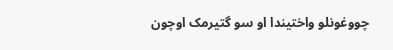چووغونلو واختيندا او سو گتيرمک اوچون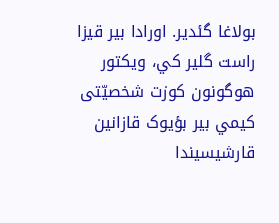بولاغا گئدير. اورادا بير قيزا راست گلير کي، ويکتور هوگونون کوزت شخصیّتی کيمي بير بؤيوک قازانين قارشيسيندا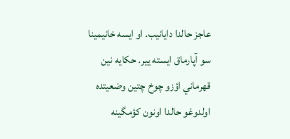عاجز حالدا دايانيب. او ايسه خانيمينا سو آپارماق ايسته يير. حکايه نين قهرماني اؤزو چوخ چتين وضعيتده اولدوغو حالدا اونون کؤمگينه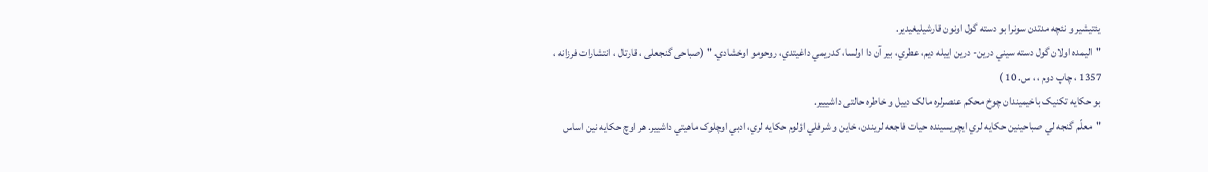يئتيشير و نئچه مدتدن سونرا بو دسته گول اونون قارشيليغيدير.
"اليمده اولان گول دسته سيني درين- درين اييله ديم، عطري، بير آن دا اولسا، کدريمي داغيتدي، روحومو اوخشادي. " (صباحی گنجعلی ، قارتال ، انتشارات فرزانه ، 1357 ، چاپ دوم ، ، س. 10 )
بو حکايه تکنيک باخيميندان چوخ محکم عنصرلره مالک دييل و خاطره حالتی داشييير.
"معلّم گنجه لي صباحينين حکايه لري ايچريسينده حيات فاجعه لريندن، خاين و شرفلي اؤلوم حکايه لري، ادبي اوچلوک ماهيتي داشيير. هر اوچ حکايه نين اساس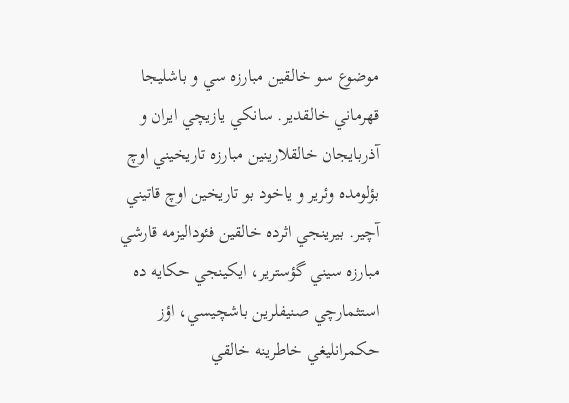موضوع سو خالقين مبارزه سي و باشليجا قهرماني خالقدير. سانکي يازيچي ايران و آذربايجان خالقلارينين مبارزه تاريخيني اوچ بؤلومده وئرير و ياخود بو تاريخين اوچ قاتيني آچير. بيرينجي اثرده خالقين فئوداليزمه قارشي مبارزه سيني گؤسترير، ايکينجي حکايه ده استثمارچي صنيفلرين باشچيسي، اؤز حکمرانليغي خاطرينه خالقي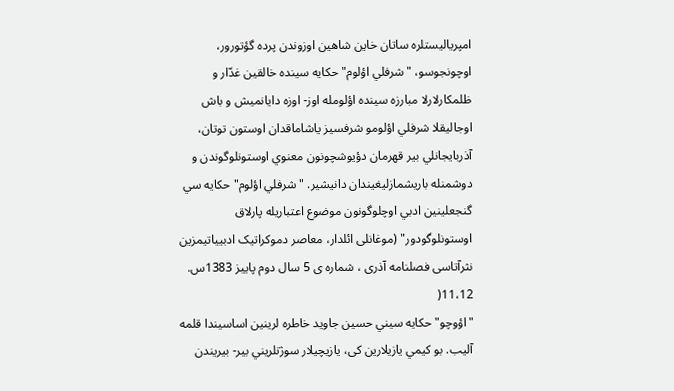امپرياليستلره ساتان خاين شاهين اوزوندن پرده گؤتورور، اوچونجوسو، "شرفلي اؤلوم" حکايه سينده خالقين غدّار و ظلمکارلارلا مبارزه سينده اؤلومله اوز- اوزه دايانميش و باش اوجاليقلا شرفلي اؤلومو شرفسيز ياشاماقدان اوستون توتان، آذربايجانلي بير قهرمان دؤيوشچونون معنوي اوستونلوگوندن و دوشمنله باريشمازليغيندان دانيشير. " شرفلي اؤلوم" حکايه سي گنجعلينين ادبي اوچلوگونون موضوع اعتباريله پارلاق اوستونلوگودور" (موغانلی ائلدار، معاصر دموکراتیک ادبییاتیمزین نثرآتاسی فصلنامه آذری ، شماره ی 5 سال دوم پاییز 1383س. 11،12(
"اؤوچو" حکايه سيني حسين جاويد خاطره لرينين اساسيندا قلمه آليب. بو کيمي يازيلارين کی، يازيچيلار سوژتلريني بير- بيريندن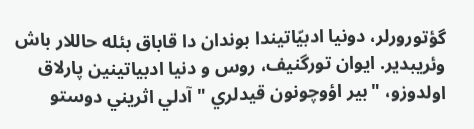گؤتورورلر، دونيا ادبيّاتيندا بوندان دا قاباق بئله حاللار باش وئريبدير. ايوان تورگنیف، روس و دنيا ادبياتينين پارلاق اولدوزو، "بير اؤوچونون قيدلري " آدلي اثريني دوستو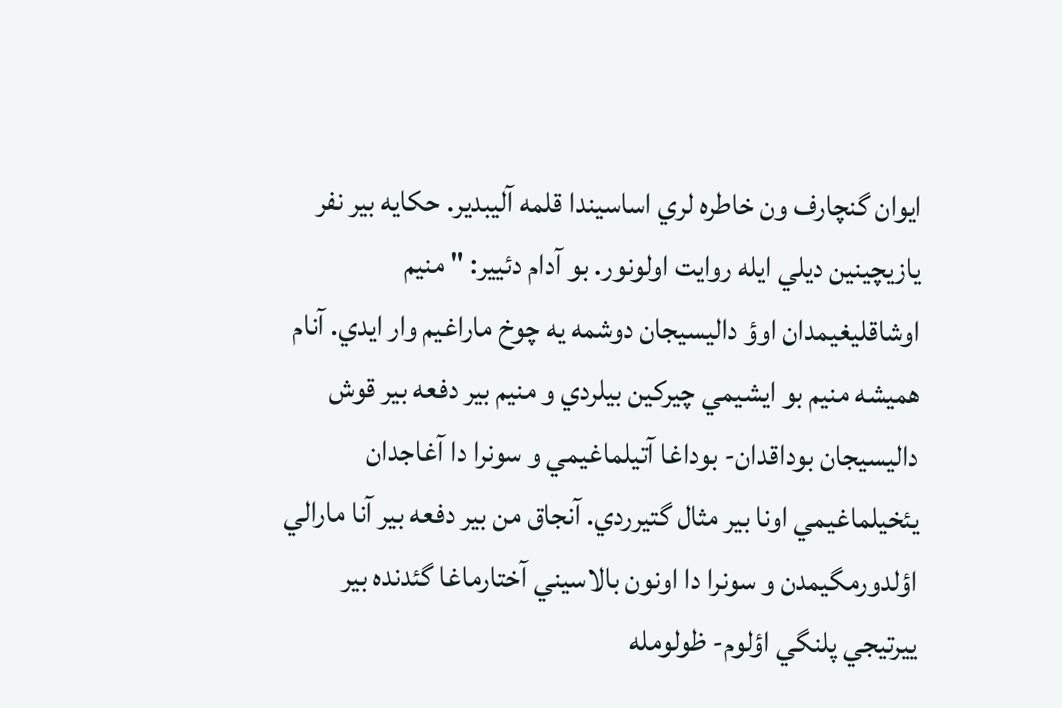ايوان گنچارف ون خاطره لري اساسيندا قلمه آليبدير. حکايه بير نفر يازيچينين ديلي ايله روايت اولونور. بو آدام دئيير: " منيم اوشاقليغيمدان اوؤ داليسيجان دوشمه يه چوخ ماراغيم وار ايدي. آنام هميشه منيم بو ايشيمي چيرکين بيلردي و منيم بير دفعه بير قوش داليسيجان بوداقدان- بوداغا آتيلماغيمي و سونرا دا آغاجدان يئخيلماغيمي اونا بير مثال گتيرردي. آنجاق من بير دفعه بير آنا مارالي اؤلدورمگيمدن و سونرا دا اونون بالاسيني آختارماغا گئدنده بير ييرتيجي پلنگي اؤلوم- ظولومله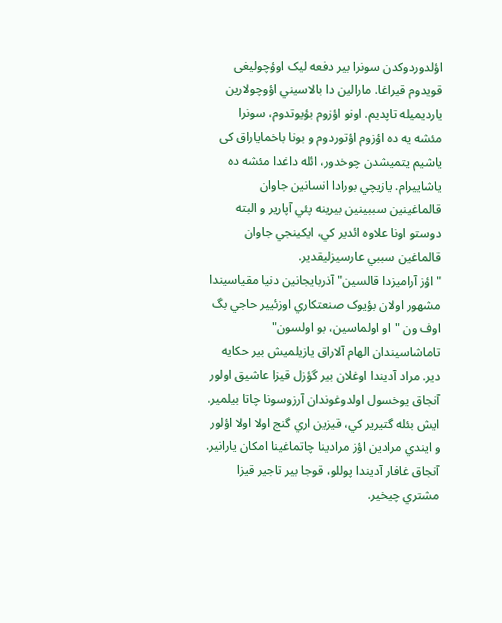اؤلدوردوکدن سونرا بير دفعه ليک اوؤچولیغی قويدوم قيراغا. مارالين دا بالاسيني اؤوچولارين يارديميله تاپديم. اونو اؤزوم بؤيوتدوم، سونرا مئشه يه ده اؤزوم اؤتوردوم و بونا باخمایاراق کی ياشيم يتميشدن چوخدور، ائله داغدا مئشه ده ياشاييرام. يازيچي بورادا انسانين جاوان قالماغینین سببينين بيرينه پئي آپارير و البته دوستو اونا علاوه ائدير کي، ايکينجي جاوان قالماغين سببي عارسيزليقدير.
" اؤز آراميزدا قالسين" آذربايجانين دنيا مقياسيندا مشهور اولان بؤيوک صنعتکاري اوزئيير حاجي بگ اوف ون "او اولماسين، بو اولسون" تاماشاسيندان الهام آلاراق يازيلميش بير حکايه دير. مراد آديندا اوغلان بير گؤزل قيزا عاشيق اولور آنجاق يوخسول اولدوغوندان آرزوسونا چاتا بيلمير. ايش بئله گتيرير کي، قيزين اري گنج اولا اولا اؤلور و ايندي مرادين اؤز مرادينا چاتماغينا امکان يارانير. آنجاق غافار آديندا پوللو، قوجا بير تاجير قيزا مشتري چيخير.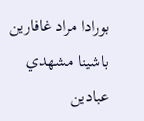بورادا مراد غافارين باشينا مشهدي عبادين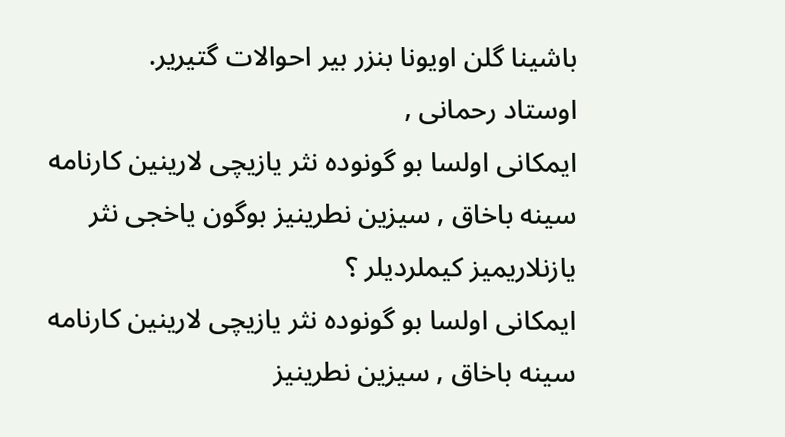باشينا گلن اويونا بنزر بير احوالات گتيرير.
اوستاد رحمانی ,
ایمکانی اولسا بو گونوده نثر یازیچی لارینین کارنامه سینه باخاق , سیزین نطرینیز بوگون یاخجی نثر یازنلاریمیز کیملردیلر ؟
ایمکانی اولسا بو گونوده نثر یازیچی لارینین کارنامه سینه باخاق , سیزین نطرینیز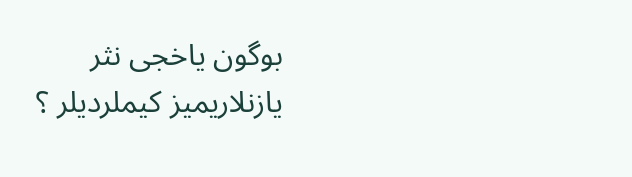بوگون یاخجی نثر یازنلاریمیز کیملردیلر ؟